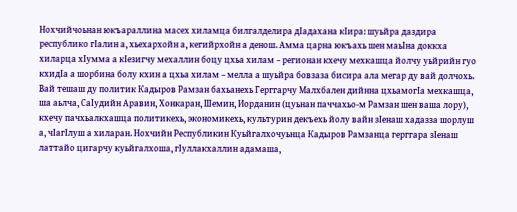Нохчийчоьнан юкъараллина масех хиламца билгалделира дIадахана кIира: шуьйра даздира республико гIалин а, хьехархойн а, кегийрхойн а денош. Амма царна юкъахь шен маьIна доккха хиларца хIумма а кIезигчу мехаллин боцу цхьа хилам – регионан кхечу мехкашца йолчу уьйрийн гуо кхидIа а шорбина болу кхин а цхьа хилам – мелла а шуьйра бовзаза бисира ала мегар ду вай долчохь.
Вай тешаш ду политик Кадыров Рамзан бахьанехь Герггарчу Малхбален дийнна цхьамогIа мехкашца, ша аьлча, СаIудийн Аравин, Хонкаран, Шемин, Иорданин (цуьнан паччахьо-м Рамзан шен ваша лору), кхечу пачхьалкхашца политикехь, экономикехь, культурин декъехь йолу вайн зIенаш хадазза шорлуш а, чIагIлуш а хиларан. Нохчийн Республикин Куьйгалхочуьнца Кадыров Рамзанца герггара зIенаш латтайо цигарчу куьйгалхоша, гIуллакхаллин адамаша,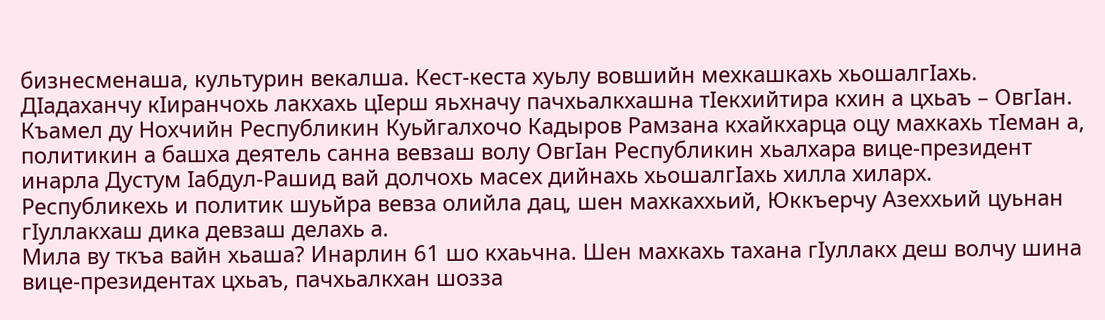бизнесменаша, культурин векалша. Кест-кеста хуьлу вовшийн мехкашкахь хьошалгIахь.
ДIадаханчу кIиранчохь лакхахь цIерш яьхначу пачхьалкхашна тIекхийтира кхин а цхьаъ – ОвгIан. Къамел ду Нохчийн Республикин Куьйгалхочо Кадыров Рамзана кхайкхарца оцу махкахь тIеман а, политикин а башха деятель санна вевзаш волу ОвгIан Республикин хьалхара вице-президент инарла Дустум Iабдул-Рашид вай долчохь масех дийнахь хьошалгIахь хилла хиларх.
Республикехь и политик шуьйра вевза олийла дац, шен махкаххьий, Юккъерчу Азеххьий цуьнан гIуллакхаш дика девзаш делахь а.
Мила ву ткъа вайн хьаша? Инарлин 61 шо кхаьчна. Шен махкахь тахана гIуллакх деш волчу шина вице-президентах цхьаъ, пачхьалкхан шозза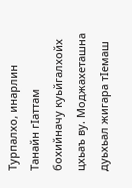Турпалхо, инарлин Танайн гIаттам бохийначу куьйгалхойх цхьаъ ву. Моджахеташна дуьхьал жигара тIемаш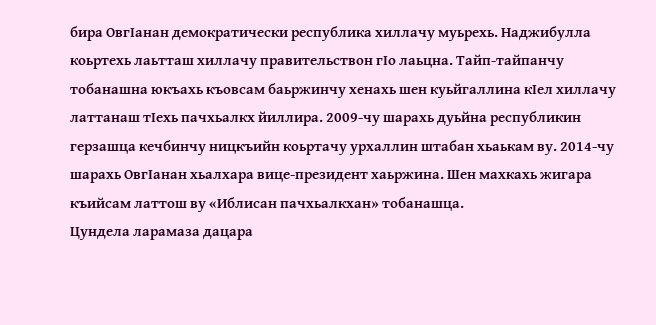бира ОвгIанан демократически республика хиллачу муьрехь. Наджибулла коьртехь лаьтташ хиллачу правительствон гIо лаьцна. Тайп-тайпанчу тобанашна юкъахь къовсам баьржинчу хенахь шен куьйгаллина кIел хиллачу латтанаш тIехь пачхьалкх йиллира. 2009-чу шарахь дуьйна республикин герзашца кечбинчу ницкъийн коьртачу урхаллин штабан хьаькам ву. 2014-чу шарахь ОвгIанан хьалхара вице-президент хаьржина. Шен махкахь жигара къийсам латтош ву «Иблисан пачхьалкхан» тобанашца.
Цундела ларамаза дацара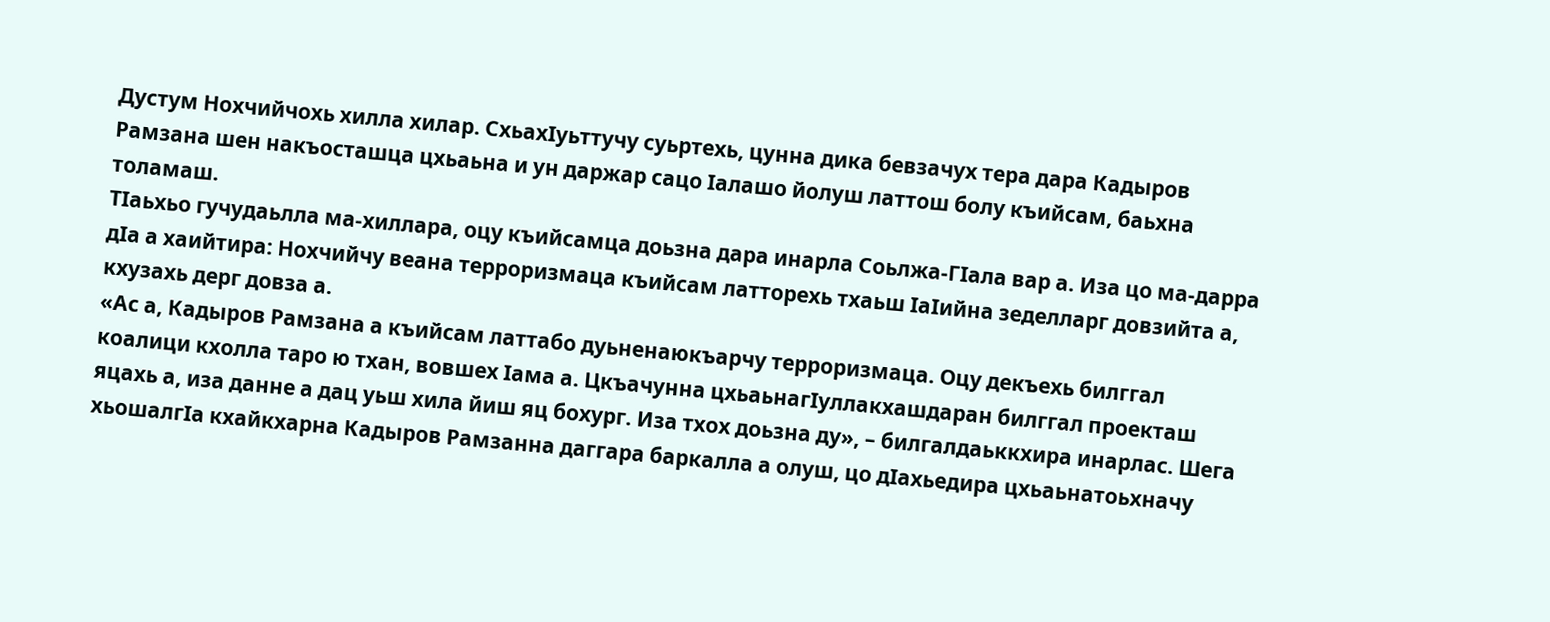Дустум Нохчийчохь хилла хилар. СхьахIуьттучу суьртехь, цунна дика бевзачух тера дара Кадыров Рамзана шен накъосташца цхьаьна и ун даржар сацо Iалашо йолуш латтош болу къийсам, баьхна толамаш.
ТIаьхьо гучудаьлла ма-хиллара, оцу къийсамца доьзна дара инарла Соьлжа-ГIала вар а. Иза цо ма-дарра дIа а хаийтира: Нохчийчу веана терроризмаца къийсам латторехь тхаьш IаIийна зеделларг довзийта а, кхузахь дерг довза а.
«Ас а, Кадыров Рамзана а къийсам латтабо дуьненаюкъарчу терроризмаца. Оцу декъехь билггал коалици кхолла таро ю тхан, вовшех Iама а. Цкъачунна цхьаьнагIуллакхашдаран билггал проекташ яцахь а, иза данне а дац уьш хила йиш яц бохург. Иза тхох доьзна ду», – билгалдаьккхира инарлас. Шега хьошалгIа кхайкхарна Кадыров Рамзанна даггара баркалла а олуш, цо дIахьедира цхьаьнатоьхначу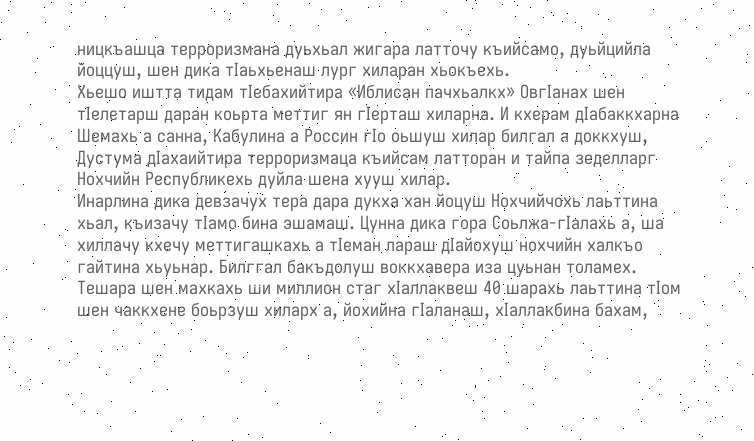ницкъашца терроризмана дуьхьал жигара латточу къийсамо, дуьйцийла йоццуш, шен дика тIаьхьенаш лург хиларан хьокъехь.
Хьешо иштта тидам тIебахийтира «Иблисан пачхьалкх» ОвгIанах шен тIелетарш даран коьрта меттиг ян гIерташ хиларна. И кхерам дIабаккхарна Шемахь а санна, Кабулина а Россин гIо оьшуш хилар билгал а доккхуш, Дустума дIахаийтира терроризмаца къийсам латторан и тайпа зеделларг Нохчийн Республикехь дуйла шена хууш хилар.
Инарлина дика девзачух тера дара дукха хан йоцуш Нохчийчохь лаьттина хьал, къизачу тIамо бина эшамаш. Цунна дика гора Соьлжа-гIалахь а, ша хиллачу кхечу меттигашкахь а тIеман лараш дIайохуш нохчийн халкъо гайтина хьуьнар. Билггал бакъдолуш воккхавера иза цуьнан толамех. Тешара шен махкахь ши миллион стаг хIаллаквеш 40 шарахь лаьттина тIом шен чаккхене боьрзуш хиларх а, йохийна гIаланаш, хIаллакбина бахам,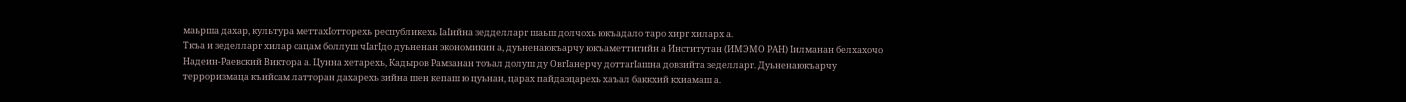маьрша дахар, культура меттахIотторехь республикехь IаIийна зедделларг шаьш долчохь юкъадало таро хирг хиларх а.
Ткъа и зеделларг хилар сацам боллуш чIагIдо дуьненан экономикин а, дуьненаюкъарчу юкъаметтигийн а Институтан (ИМЭМО РАН) Iилманан белхахочо Надеин-Раевский Виктора а. Цунна хетарехь, Кадыров Рамзанан тоъал долуш ду ОвгIанерчу доттагIашна довзийта зеделларг. Дуьненаюкъарчу терроризмаца къийсам латторан дахарехь зийна шен кепаш ю цуьнан, царах пайдаэцарехь хаъал баккхий кхиамаш а.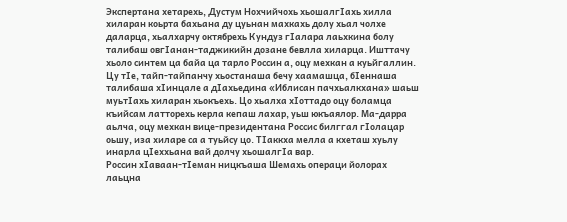Экспертана хетарехь, Дустум Нохчийчохь хьошалгIахь хилла хиларан коьрта бахьана ду цуьнан махкахь долу хьал чолхе даларца, хьалхарчу октябрехь Кундуз гIалара лаьхкина болу талибаш овгIанан-таджикийн дозане бевлла хиларца. Ишттачу хьоло синтем ца байа ца тарло Россин а, оцу мехкан а куьйгаллин. Цу тIе, тайп-тайпанчу хьостанаша бечу хаамашца, бIеннаша талибаша хIинцале а дIахьедина «Иблисан пачхьалкхана» шаьш муьтIахь хиларан хьокъехь. Цо хьалха хIоттадо оцу боламца къийсам латторехь керла кепаш лахар, уьш юкъаялор. Ма-дарра аьлча, оцу мехкан вице-президентана Россис билггал гIолацар оьшу, иза хиларе са а туьйсу цо. ТIаккха мелла а кхеташ хуьлу инарла цIеххьана вай долчу хьошалгIа вар.
Россин хIаваан-тIеман ницкъаша Шемахь операци йолорах лаьцна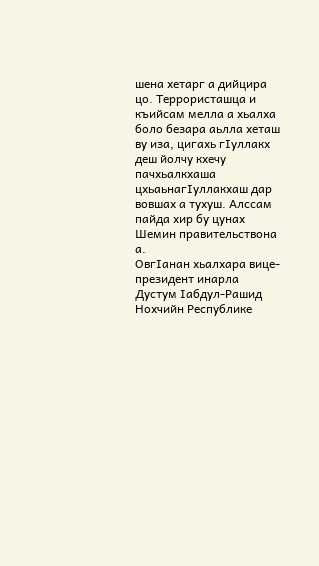шена хетарг а дийцира цо. Террористашца и къийсам мелла а хьалха боло безара аьлла хеташ ву иза, цигахь гIуллакх деш йолчу кхечу пачхьалкхаша цхьаьнагIуллакхаш дар вовшах а тухуш. Алссам пайда хир бу цунах Шемин правительствона а.
ОвгIанан хьалхара вице-президент инарла Дустум Iабдул-Рашид Нохчийн Республике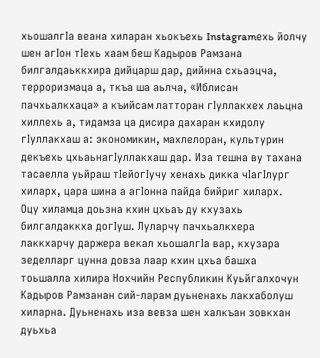хьошалгIа веана хиларан хьокъехь Instagramехь йолчу шен агIон тIехь хаам беш Кадыров Рамзана билгалдаьккхира дийцарш дар, дийнна схьаэцча, терроризмаца а, ткъа ша аьлча, «Иблисан пачхьалкхаца» а къийсам латторан гIуллакхех лаьцна хиллехь а, тидамза ца дисира дахаран кхидолу гIуллакхаш а: экономикин, махлелоран, культурин декъехь цхьаьнагIуллакхаш дар. Иза тешна ву тахана тасаелла уьйраш тIейогIучу хенахь дикка чIагIлург хиларх, цара шина а агIонна пайда бийриг хиларх.
Оцу хиламца доьзна кхин цхьаъ ду кхузахь билгалдаккха догIуш. Луларчу пачхьалкхера лаккхарчу даржера векал хьошалгIа вар, кхузара зеделларг цунна довза лаар кхин цхьа башха тоьшалла хилира Нохчийн Республикин Куьйгалхочун Кадыров Рамзанан сий-ларам дуьненахь лакхаболуш хиларна. Дуьненахь иза вевза шен халкъан зовкхан дуьхьа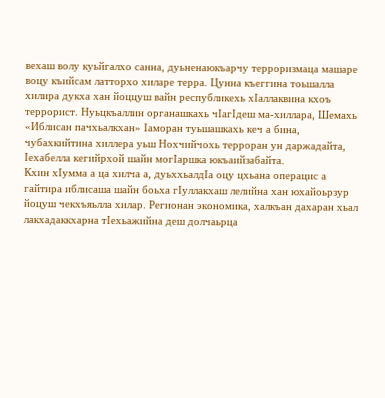вехаш волу куьйгалхо санна, дуьненаюкъарчу терроризмаца машаре воцу къийсам латторхо хиларе терра. Цунна къеггина тоьшалла хилира дукха хан йоццуш вайн республикехь хIаллаквина кхоъ террорист. Нуьцкъаллин органашкахь чIагIдеш ма-хиллара, Шемахь «Иблисан пачхьалкхан» Iаморан туьшашкахь кеч а бина, чубахкийтина хиллера уьш Нохчийчохь терроран ун даржадайта, Iехабелла кегийрхой шайн могIаршка юкъаийзабайта.
Кхин хIумма а ца хилча а, дуьххьалдIа оцу цхьана операцис а гайтира иблисаша шайн боьха гIуллакхаш лелийна хан юхайоьрзур йоцуш чекхъяьлла хилар. Регионан экономика, халкъан дахаран хьал лакхадаккхарна тIехьажийна деш долчаьрца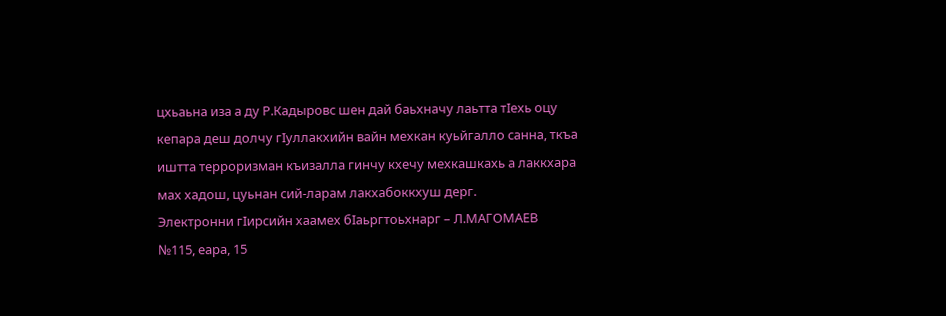цхьаьна иза а ду Р.Кадыровс шен дай баьхначу лаьтта тIехь оцу кепара деш долчу гIуллакхийн вайн мехкан куьйгалло санна, ткъа иштта терроризман къизалла гинчу кхечу мехкашкахь а лаккхара мах хадош, цуьнан сий-ларам лакхабоккхуш дерг.
Электронни гIирсийн хаамех бIаьргтоьхнарг – Л.МАГОМАЕВ
№115, еара, 15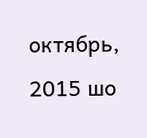октябрь, 2015 шо